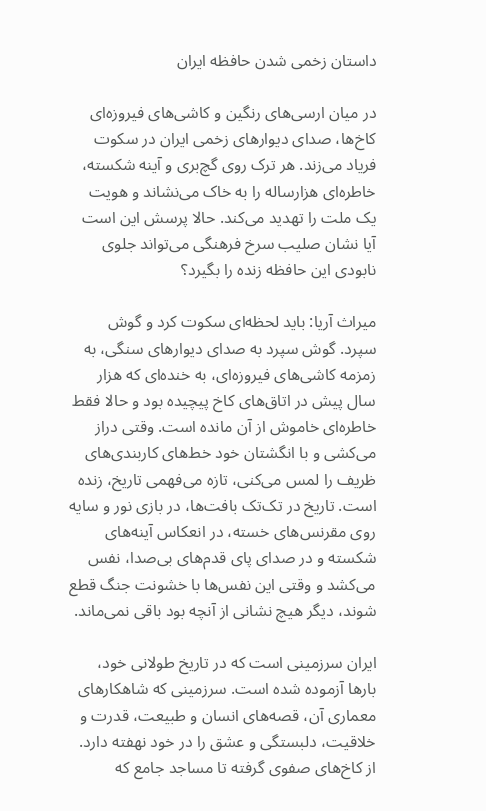داستان زخمی شدن حافظه ایران

در میان ارسی‌های رنگین و کاشی‌های فیروزه‌ای کاخ‌ها، صدای دیوارهای زخمی ایران در سکوت فریاد می‌زند. هر ترک روی گچ‌بری و آینه شکسته، خاطره‌ای هزارساله را به خاک می‌نشاند و هویت یک ملت را تهدید می‌کند. حالا پرسش این است آیا نشان صلیب سرخ فرهنگی می‌تواند جلوی نابودی این حافظه زنده را بگیرد؟

میراث آریا: باید لحظه‌ای سکوت کرد و گوش سپرد. گوش سپرد به صدای دیوارهای سنگی، به زمزمه کاشی‌های فیروزه‌ای، به خنده‌ای که هزار سال پیش در اتاق‌های کاخ‌ پیچیده بود و حالا فقط خاطره‌ای خاموش از آن مانده است. وقتی دراز می‌کشی و با انگشتان خود خط‌های کاربندی‌های ظریف را لمس می‌کنی، تازه می‌فهمی تاریخ، زنده است. تاریخ در تک‌تک بافت‌ها، در بازی نور و سایه روی مقرنس‌های خسته، در انعکاس آینه‌های شکسته و در صدای پای قدم‌های بی‌صدا، نفس می‌کشد و وقتی این نفس‌ها با خشونت جنگ قطع شوند، دیگر هیچ نشانی از آنچه بود باقی نمی‌ماند.

ایران سرزمینی است که در تاریخ طولانی خود، بارها آزموده شده است. سرزمینی که شاهکارهای معماری آن، قصه‌های انسان و طبیعت، قدرت و خلاقیت، دلبستگی و عشق را در خود نهفته دارد. از کاخ‌های صفوی گرفته تا مساجد جامع که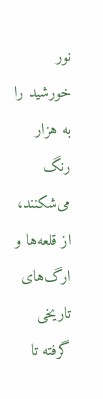نور خورشید را به هزار رنگ می‌شکنند، از قلعه‌ها و ارگ‌های تاریخی گرفته تا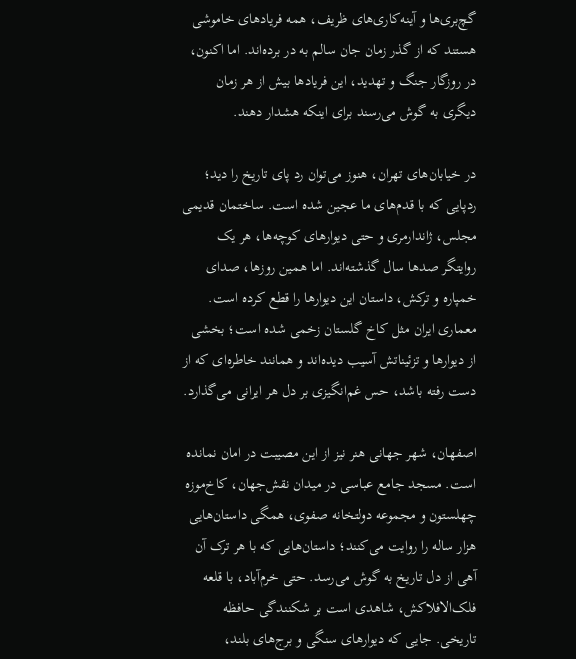گچ‌بری‌ها و آینه‌کاری‌های ظریف، همه فریادهای خاموشی هستند که از گذر زمان جان سالم به در برده‌اند. اما اکنون، در روزگار جنگ و تهدید، این فریادها بیش از هر زمان دیگری به گوش می‌رسند برای اینکه هشدار دهند.

در خیابان‌های تهران، هنوز می‌توان رد پای تاریخ را دید؛ ردپایی که با قدم‌های ما عجین شده است. ساختمان قدیمی مجلس، ژاندارمری و حتی دیوارهای کوچه‌ها، هر یک روایتگر صدها سال گذشته‌اند. اما همین روزها، صدای خمپاره و ترکش، داستان‌ این دیوارها را قطع کرده است. معماری ایران مثل کاخ گلستان زخمی شده است؛ بخشی از دیوارها و تزئیناتش آسیب دیده‌اند و همانند خاطره‌ای که از دست رفته باشد، حس غم‌انگیزی بر دل هر ایرانی می‌گذارد.

اصفهان، شهر جهانی هنر نیز از این مصیبت در امان نمانده است. مسجد جامع عباسی در میدان نقش‌جهان، کاخ‌موزه چهلستون و مجموعه دولتخانه صفوی، همگی داستان‌هایی هزار ساله را روایت می‌کنند؛ داستان‌هایی که با هر ترک آن آهی از دل تاریخ به گوش می‌رسد. حتی خرم‌آباد، با قلعه فلک‌الافلاکش، شاهدی است بر شکنندگی حافظه تاریخی. جایی که دیوارهای سنگی و برج‌های بلند،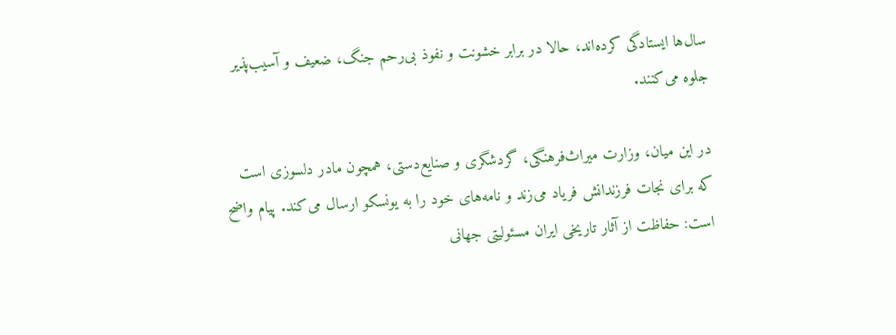سال‌ها ایستادگی کرده‌اند، حالا در برابر خشونت و نفوذ بی‌رحم جنگ، ضعیف و آسیب‌پذیر جلوه می‌کنند.

در این میان، وزارت میراث‌فرهنگی، گردشگری و صنایع‌دستی، همچون مادر دلسوزی است که برای نجات فرزندانش فریاد می‌زند و نامه‌های خود را به یونسکو ارسال می‌کند. پیام واضح است: حفاظت از آثار تاریخی ایران مسئولیتی جهانی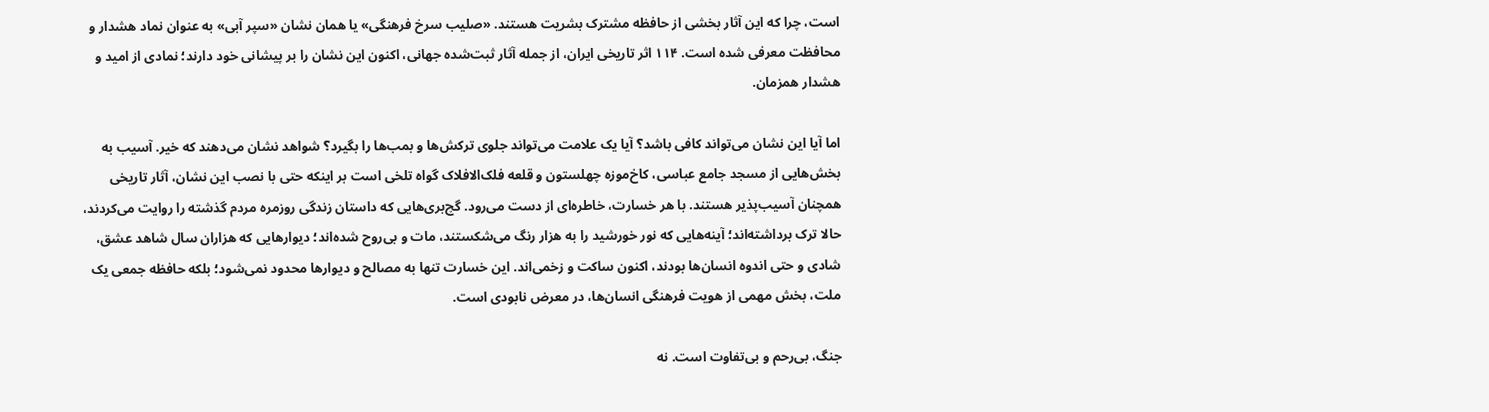است، چرا که این آثار بخشی از حافظه مشترک بشریت هستند. «صلیب سرخ فرهنگی» یا همان نشان «سپر آبی» به عنوان نماد هشدار و محافظت معرفی شده است. ۱۱۴ اثر تاریخی ایران، از جمله آثار ثبت‌شده جهانی، اکنون این نشان را بر پیشانی خود دارند؛ نمادی از امید و هشدار همزمان.

اما آیا این نشان می‌تواند کافی باشد؟ آیا یک علامت می‌تواند جلوی ترکش‌ها و بمب‌ها را بگیرد؟ شواهد نشان می‌دهند که خیر. آسیب به بخش‌هایی از مسجد جامع عباسی، کاخ‌موزه چهلستون و قلعه فلک‌الافلاک گواه تلخی است بر اینکه حتی با نصب این نشان، آثار تاریخی همچنان آسیب‌پذیر هستند. با هر خسارت، خاطره‌ای از دست می‌رود. گچ‌بری‌هایی که داستان زندگی روزمره مردم گذشته را روایت می‌کردند، حالا ترک برداشته‌اند؛ آینه‌هایی که نور خورشید را به هزار رنگ می‌شکستند، مات و بی‌روح شده‌اند؛ دیوارهایی که هزاران سال شاهد عشق، شادی و حتی اندوه انسان‌ها بودند، اکنون ساکت و زخمی‌اند. این خسارت تنها به مصالح و دیوارها محدود نمی‌شود؛ بلکه حافظه جمعی یک ملت، بخش مهمی از هویت فرهنگی انسان‌ها، در معرض نابودی است.

جنگ، بی‌رحم و بی‌تفاوت است. نه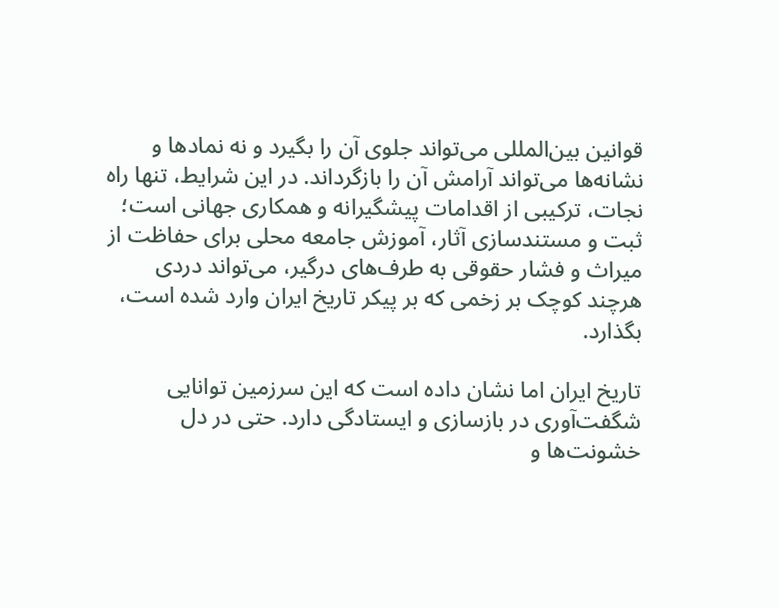قوانین بین‌المللی می‌تواند جلوی آن را بگیرد و نه نمادها و نشانه‌ها می‌تواند آرامش آن را بازگرداند. در این شرایط، تنها راه نجات، ترکیبی از اقدامات پیشگیرانه و همکاری جهانی است؛ ثبت و مستندسازی آثار، آموزش جامعه محلی برای حفاظت از میراث و فشار حقوقی به طرف‌های درگیر، می‌تواند دردی هرچند کوچک بر زخمی که بر پیکر تاریخ ایران وارد شده است، بگذارد.

تاریخ ایران اما نشان داده است که این سرزمین توانایی شگفت‌آوری در بازسازی و ایستادگی دارد. حتی در دل خشونت‌ها و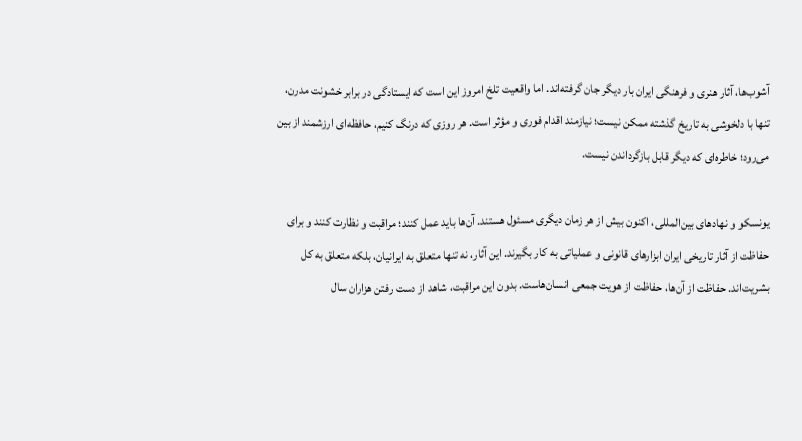آشوب‌ها، آثار هنری و فرهنگی ایران بار دیگر جان گرفته‌اند. اما واقعیت تلخ امروز این است که ایستادگی در برابر خشونت مدرن، تنها با دلخوشی به تاریخ گذشته ممکن نیست؛ نیازمند اقدام فوری و مؤثر است. هر روزی که درنگ کنیم، حافظه‌ای ارزشمند از بین می‌رود؛ خاطره‌ای که دیگر قابل بازگرداندن نیست.

یونسکو و نهادهای بین‌المللی، اکنون بیش از هر زمان دیگری مسئول هستند. آن‌ها باید عمل کنند؛ مراقبت و نظارت کنند و برای حفاظت از آثار تاریخی ایران ابزارهای قانونی و عملیاتی به کار بگیرند. این آثار، نه تنها متعلق به ایرانیان، بلکه متعلق به کل بشریت‌اند. حفاظت از آن‌ها، حفاظت از هویت جمعی انسان‌هاست. بدون این مراقبت، شاهد از دست رفتن هزاران سال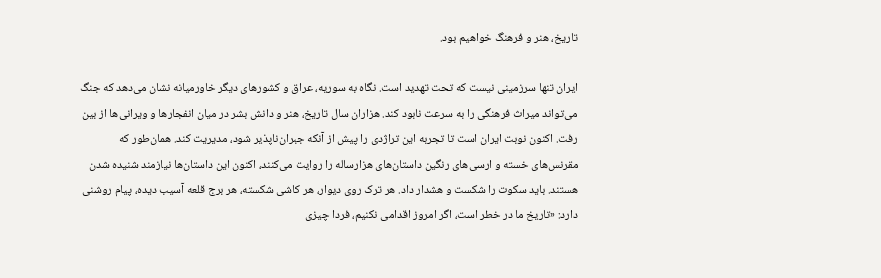تاریخ، هنر و فرهنگ خواهیم بود.

ایران تنها سرزمینی نیست که تحت تهدید است. نگاه به سوریه، عراق و کشورهای دیگر خاورمیانه نشان می‌دهد که جنگ می‌تواند میراث فرهنگی را به سرعت نابود کند. هزاران سال تاریخ، هنر و دانش بشر در میان انفجارها و ویرانی‌ها از بین رفت. اکنون نوبت ایران است تا تجربه این تراژدی را پیش از آنکه جبران‌ناپذیر شود، مدیریت کند. همان‌طور که مقرنس‌های خسته و ارسی‌های رنگین داستان‌های هزارساله را روایت می‌کنند، اکنون این داستان‌ها نیازمند شنیده شدن هستند. باید سکوت را شکست و هشدار داد. هر ترک روی دیوار، هر کاشی شکسته، هر برج قلعه آسیب دیده، پیام روشنی دارد: «تاریخ ما در خطر است، اگر امروز اقدامی نکنیم، فردا چیزی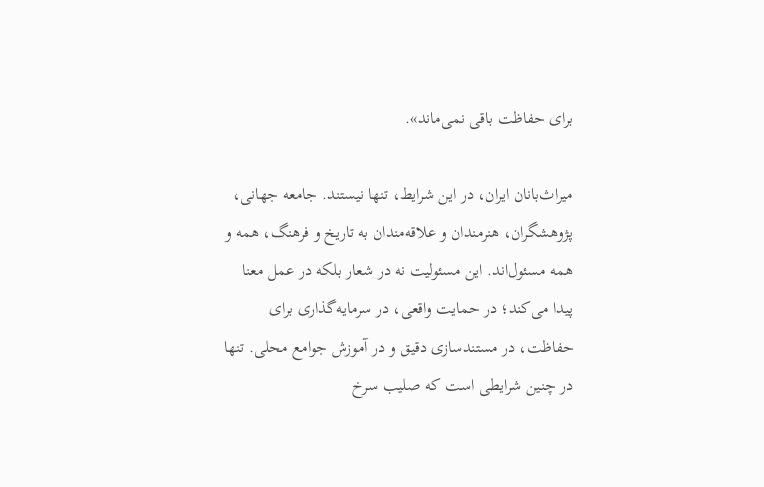برای حفاظت باقی نمی‌ماند».

میراث‌بانان ایران، در این شرایط، تنها نیستند. جامعه جهانی، پژوهشگران، هنرمندان و علاقه‌مندان به تاریخ و فرهنگ، همه و همه مسئول‌اند. این مسئولیت نه در شعار بلکه در عمل معنا پیدا می‌کند؛ در حمایت واقعی، در سرمایه‌گذاری برای حفاظت، در مستندسازی دقیق و در آموزش جوامع محلی. تنها در چنین شرایطی است که صلیب سرخ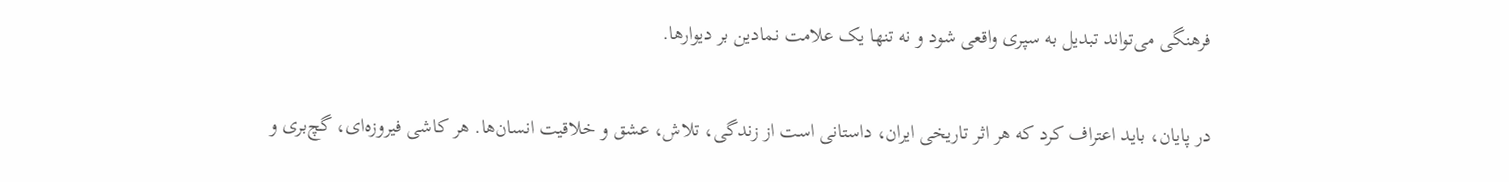فرهنگی می‌تواند تبدیل به سپری واقعی شود و نه تنها یک علامت نمادین بر دیوارها.

در پایان، باید اعتراف کرد که هر اثر تاریخی ایران، داستانی است از زندگی، تلاش، عشق و خلاقیت انسان‌ها. هر کاشی فیروزه‌ای، گچ‌بری و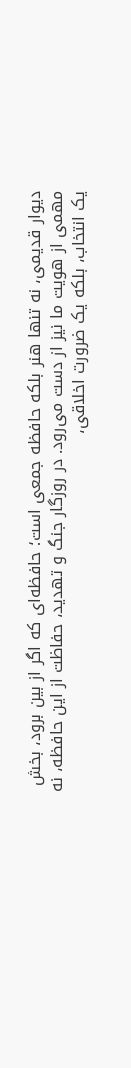دیوار قدیمی، نه تنها هنر بلکه حافظه جمعی است؛ حافظه‌ای که اگر از بین برود، بخش مهمی از هویت ما نیز از دست می‌رود. در روزگار جنگ و تهدید، حفاظت از این حافظه، نه یک انتخاب، بلکه یک ضرورت اخلاقی،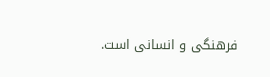فرهنگی و انسانی است.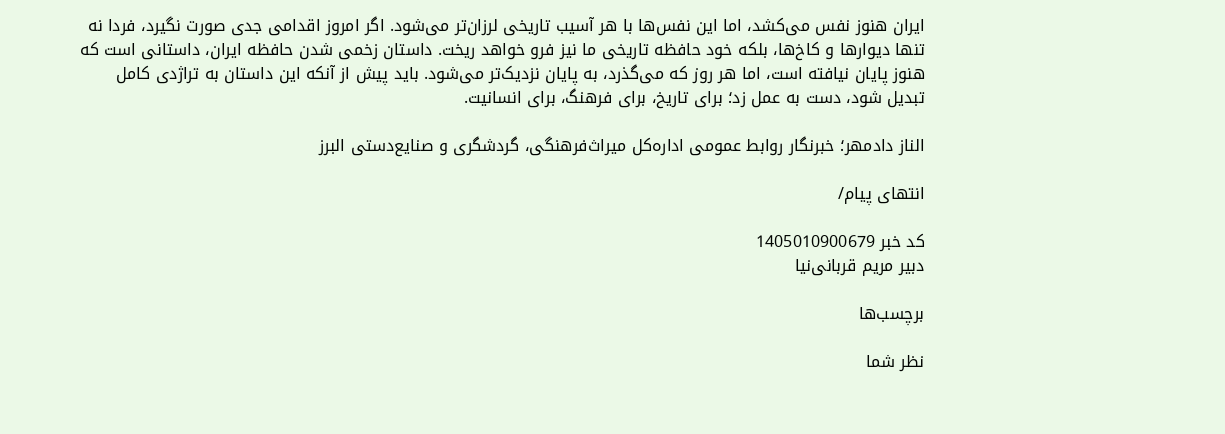ایران هنوز نفس می‌کشد، اما این نفس‌ها با هر آسیب تاریخی لرزان‌تر می‌شود. اگر امروز اقدامی جدی صورت نگیرد، فردا نه تنها دیوارها و کاخ‌ها، بلکه خود حافظه تاریخی ما نیز فرو خواهد ریخت. داستان زخمی شدن حافظه ایران، داستانی است که هنوز پایان نیافته است، اما هر روز که می‌گذرد، به پایان نزدیک‌تر می‌شود. باید پیش از آنکه این داستان به تراژدی کامل تبدیل شود، دست به عمل زد؛ برای تاریخ، برای فرهنگ، برای انسانیت.

الناز دادمهر؛ خبرنگار روابط عمومی اداره‌کل میراث‌فرهنگی، گردشگری و صنایع‌دستی البرز

انتهای پیام/

کد خبر 1405010900679
دبیر مریم قربانی‌نیا

برچسب‌ها

نظر شما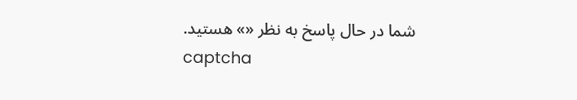شما در حال پاسخ به نظر «» هستید.
captcha